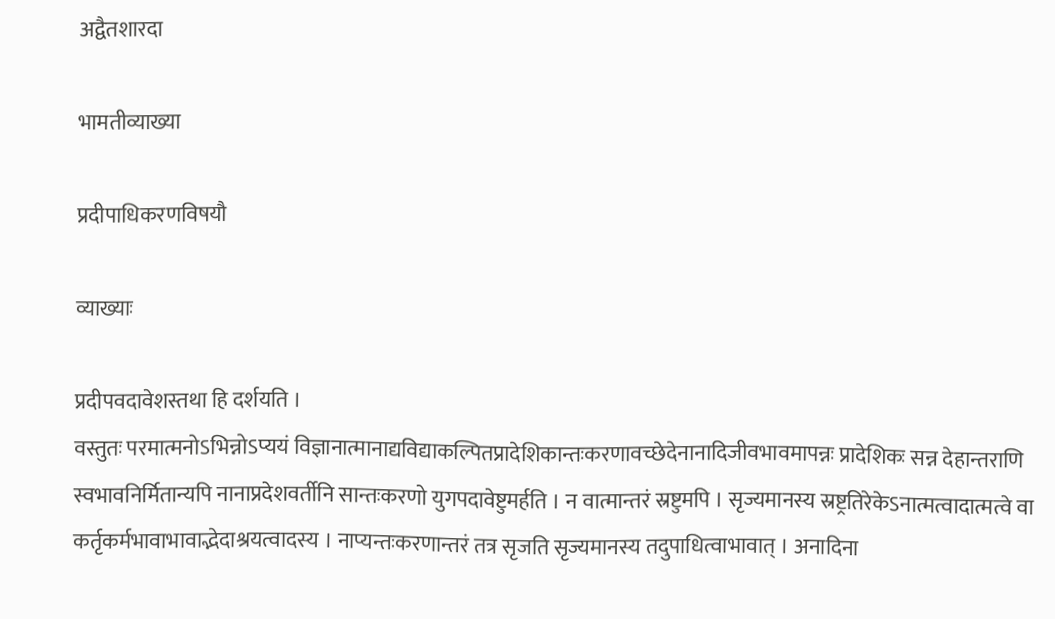अद्वैतशारदा

भामतीव्याख्या

प्रदीपाधिकरणविषयौ

व्याख्याः

प्रदीपवदावेशस्तथा हि दर्शयति ।
वस्तुतः परमात्मनोऽभिन्नोऽप्ययं विज्ञानात्मानाद्यविद्याकल्पितप्रादेशिकान्तःकरणावच्छेदेनानादिजीवभावमापन्नः प्रादेशिकः सन्न देहान्तराणि स्वभावनिर्मितान्यपि नानाप्रदेशवर्तीनि सान्तःकरणो युगपदावेष्टुमर्हति । न वात्मान्तरं स्रष्टुमपि । सृज्यमानस्य स्रष्ट्रतिरेकेऽनात्मत्वादात्मत्वे वा कर्तृकर्मभावाभावाद्भेदाश्रयत्वादस्य । नाप्यन्तःकरणान्तरं तत्र सृजति सृज्यमानस्य तदुपाधित्वाभावात् । अनादिना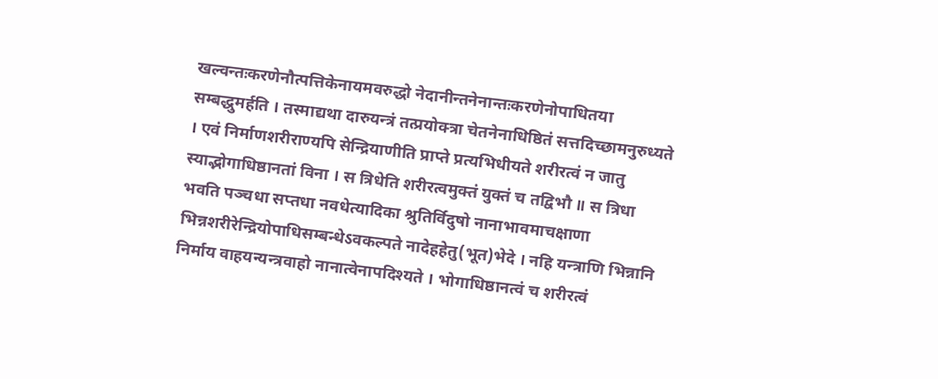खल्वन्तःकरणेनौत्पत्तिकेनायमवरुद्धो नेदानीन्तनेनान्तःकरणेनोपाधितया सम्बद्धुमर्हति । तस्माद्यथा दारुयन्त्रं तत्प्रयोक्त्रा चेतनेनाधिष्ठितं सत्तदिच्छामनुरुध्यते । एवं निर्माणशरीराण्यपि सेन्द्रियाणीति प्राप्ते प्रत्यभिधीयते शरीरत्वं न जातु स्याद्भोगाधिष्ठानतां विना । स त्रिधेति शरीरत्वमुक्तं युक्तं च तद्विभौ ॥ स त्रिधा भवति पञ्चधा सप्तधा नवधेत्यादिका श्रुतिर्विदुषो नानाभावमाचक्षाणा भिन्नशरीरेन्द्रियोपाधिसम्बन्धेऽवकल्पते नादेहहेतु(भूत)भेदे । नहि यन्त्राणि भिन्नानि निर्माय वाहयन्यन्त्रवाहो नानात्वेनापदिश्यते । भोगाधिष्ठानत्वं च शरीरत्वं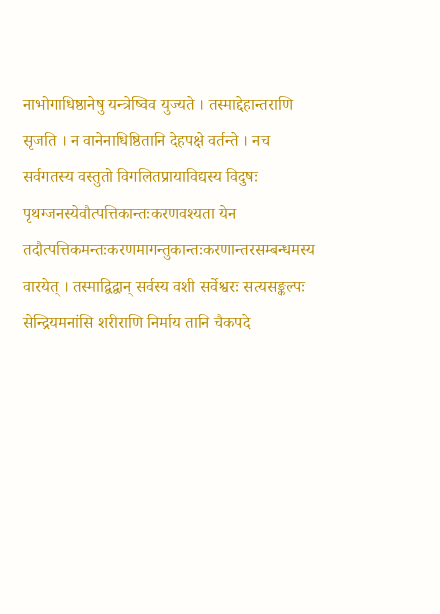नाभोगाधिष्ठानेषु यन्त्रेष्विव युज्यते । तस्माद्देहान्तराणि सृजति । न वानेनाधिष्ठितानि देहपक्षे वर्तन्ते । नच सर्वगतस्य वस्तुतो विगलितप्रायाविद्यस्य विदुषः पृथग्जनस्येवौत्पत्तिकान्तःकरणवश्यता येन तदौत्पत्तिकमन्तःकरणमागन्तुकान्तःकरणान्तरसम्बन्धमस्य वारयेत् । तस्माद्विद्वान् सर्वस्य वशी सर्वेश्वरः सत्यसङ्कल्पः सेन्द्रियमनांसि शरीराणि निर्माय तानि चैकपदे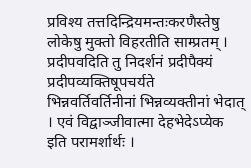प्रविश्य तत्तदिन्द्रियमन्तःकरणैस्तेषु लोकेषु मुक्तो विहरतीति साम्प्रतम् । प्रदीपवदिति तु निदर्शनं प्रदीपैक्यं प्रदीपव्यक्तिषूपचर्यते भिन्नवर्तिवर्तिनीनां भिन्नव्यक्तीनां भेदात् । एवं विद्वाञ्जीवात्मा देहभेदेऽप्येक इति परामर्शार्थः ।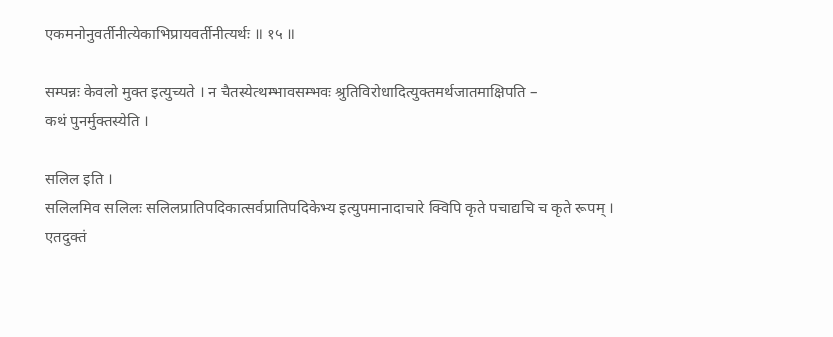एकमनोनुवर्तीनीत्येकाभिप्रायवर्तीनीत्यर्थः ॥ १५ ॥

सम्पन्नः केवलो मुक्त इत्युच्यते । न चैतस्येत्थम्भावसम्भवः श्रुतिविरोधादित्युक्तमर्थजातमाक्षिपति –
कथं पुनर्मुक्तस्येति ।

सलिल इति ।
सलिलमिव सलिलः सलिलप्रातिपदिकात्सर्वप्रातिपदिकेभ्य इत्युपमानादाचारे क्विपि कृते पचाद्यचि च कृते रूपम् । एतदुक्तं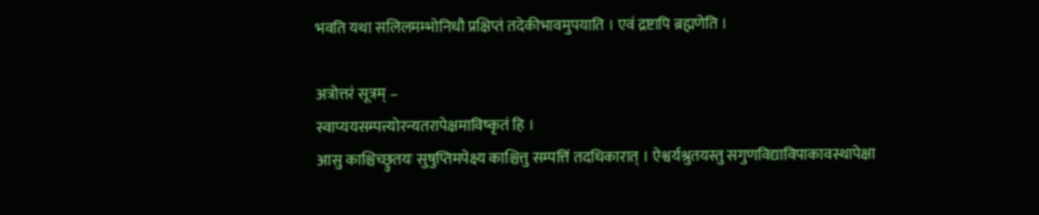भवति यथा सलिलमम्भोनिधौ प्रक्षिप्तं तदेकीभावमुपयाति । एवं द्रष्टापि ब्रह्मणेति ।

अत्रोत्तरं सूत्रम् –
स्वाप्ययसम्पत्त्योरन्यतरापेक्षमाविष्कृतं हि ।
आसु काश्चिच्छ्रुतयः सुषुप्तिमपेक्ष्य काश्चित्तु सम्पत्तिं तदधिकारात् । ऐश्वर्यश्रुतयस्तु सगुणविद्याविपाकावस्थापेक्षा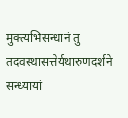मुक्त्यभिसन्धानं तु तदवस्थासत्तेर्यथारुणदर्शने सन्ध्यायां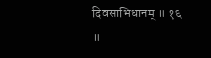दिवसाभिधानम् ॥ १६ ॥